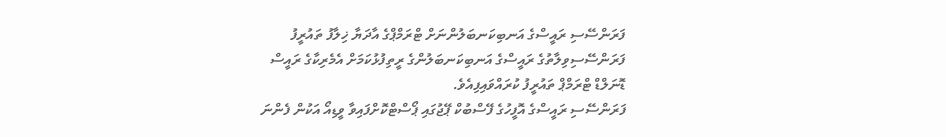ފަރަންސޭސި ރައީސްގެ އަނބިކަނބަލުންނަށް ޓްރަމްޕްގެ އާދަޔާ ޚިލާފު ތައުރީފު
ފަރަންސޭސިވިލާތުގެ ރައީސްގެ އަނބިކަނބަލުންގެ ރީތިފުޅުކަމަށް އެމެރިކާގެ ރައީސް ޑޮނަލްޑް ޓްރަމްޕް ތައުރީފު ކުރައްވައިފިއެވެ.
ފަރަންސޭސި ރައީސްގެ އޮފީހުގެ ފޭސްބުކް ޕޭޖުގައި ޕޯސްޓްކޮށްފައިވާ ވީޑިއޯ އަކުން ފެންނަ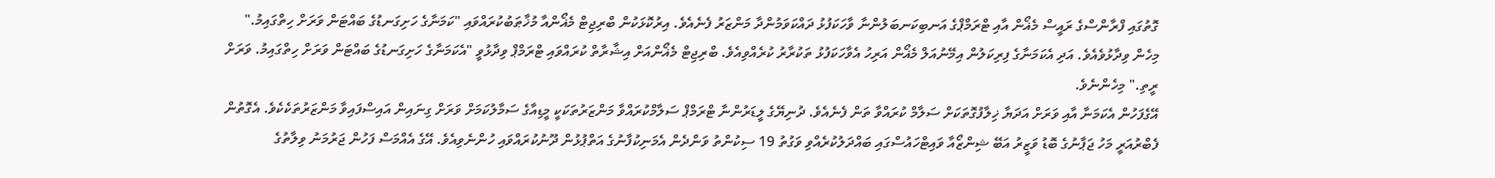ގޮތުގައި ފްރާންސްގެ ރައީސް މެޣޯން އާއި ޓްރަމްޕްގެ އަނބިކަނބަލުންނާ ވާހަކަފުޅު ދައްކަވަމުންދާ މަންޒަރު ފެނެއެވެ. އިރުކޮޅަކުން ބްރިޖިޓް މެޣޯންއާ މުޚާޠަބުކުރައްވައި "ކަމަނާގެ ހަށިގަނޑުގެ ބައްޓަން ވަރަށް ހިތްގައިމު." މިހެން ވިދާޅުވެއެވެ. އަދި އެކަމަނާގެ ފިރިކަލުން އިމޭނުއަލް މެޣޯން އަރިހު އެވާހަކަފުޅު ތަކުރާރު ކުރެއްވިއެވެ. ބްރިޖިޓް މެޣޯންއަށް އިޝާރާތް ކުރައްވައި ޓްރަމްޕް ވިދާޅުވީ "އެކަމަނާގެ ހަށިގަނޑުގެ ބައްޓަން ވަރަށް ހިތްގައިމު. ވަރަށް ރީތި." މިހެންނެވެ.
އޭގެފަހުން އެކަމަނާ އާއި ވަރަށް އަދަޔާ ޚިލާފުގޮތަކަށް ސަލާމް ކުރައްވާ ތަން ފެނެއެވެ. ދުނިޔޭގެ ލީޑަރުންނާ ޓްރަމްޕް ސަލާމްކުރައްވާ މަންޒަރުތަކަކީ މީޑިއާގެ ސަމާލުކަމަށް ވަރަށް ގިނައިން އައިސްފައިވާ މަންޒަރުތަކެކެވެ. އެގޮތުން ފެބްރުއަރީ މަހު ޖަޕާނުގެ ބޮޑު ވަޒީރު އަބޭ ޝިންޒޯއާ ވައިޓްހައުސްގައި ބައްދަލުކުރެއްވި ވަގުތު 19 ސިކުންތު ވަންދެން އެމަނިކުފާނުގެ އަތްޕުޅުން ދޫނުކުރައްވައި ހުންނެވިއެވެ. އޭގެ އެއްމަސް ފަހުން ޖަރުމަނު ވިލާތުގެ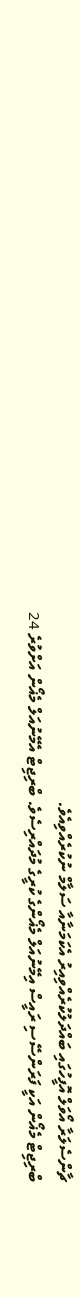ޗާންސެލަރާ އޯވަލް އޮފީހުގައި ބައްދަލުކުރެއްވިއިރު އެކަމަނާއާ ސަލާމް ނުކުރެއްވިއެވެ.
ބްރިޖިޓް މެޣޯން އަކީ ފަރަންސޭސި ރައީސް އިމޭނުއަލް މެޣޯންގެ ކުރީގެ މުދައްރިސެވެ. ބްރިޖިޓް އެމޭނުއަލް މެޣޯން އަށްވުރެ 24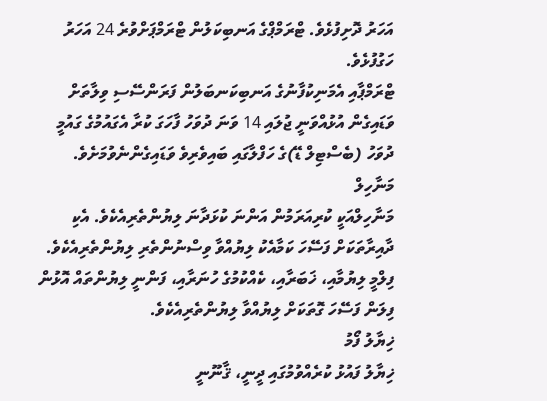އަހަރު ދޮށިފުޅެވެ. ޓްރަމްޕްގެ އަނބިކަލުން ޓްރަމްޕަށްވުރެ 24 އަހަރު ހަގުފުޅެވެ.
ޓްރަމްޕާއި އެމަނިކުފާނުގެ އަނބިކަނބަލުން ފަރަންސޭސި ވިލާތަށް ވަޑައިގެން އުޅުއްވަނީ ޖުލައި 14 ވަނަ ދުވަހު ފާހަގަ ކުރާ އެގައުމުގެ ގައުމީ ދުވަހު (ބެސްޓިލް ޑޭ)ގެ ހަފްލާގައި ބައިވެރިވެ ވަޑައިގެންނެވުމަށެވެ.
މަނާހިލް
މަނާހިލްއަކީ ކުރިއަރަމުން އަންނަ ކުޅަދާނަ ލިޔުންތެރިއެކެވެ. އެކި ދާއިރާތަކަށް ފަސޭހަ ކަމާއެކު ލިޔުއްވާ ވިސްނުންތެރި ލިޔުންތެރިއެކެވެ. ފިލްމީ ލިޔުމާއި، ޚަބަރާއި، ކެއްކުމުގެ ހުނަރާއި، ފަންނީ ލިޔުންތައް އޮޅުން ފިލަން ފަސޭހަ ގޮތަކަށް ލިޔުއްވާ ލިޔުންތެރިއެކެވެ.
ޚިޔާލު ފޯމު
ޚިޔާލު ފައުޅު ކުރެއްވުމުގައި ދީނީ، ޤާނޫނީ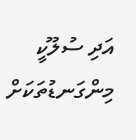އަދި ސުލޫކީ މިންގަނޑުތަކަށް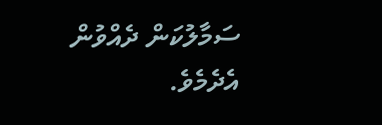ސަމާލުކަން ދެއްވުން އެދެމެވެ.